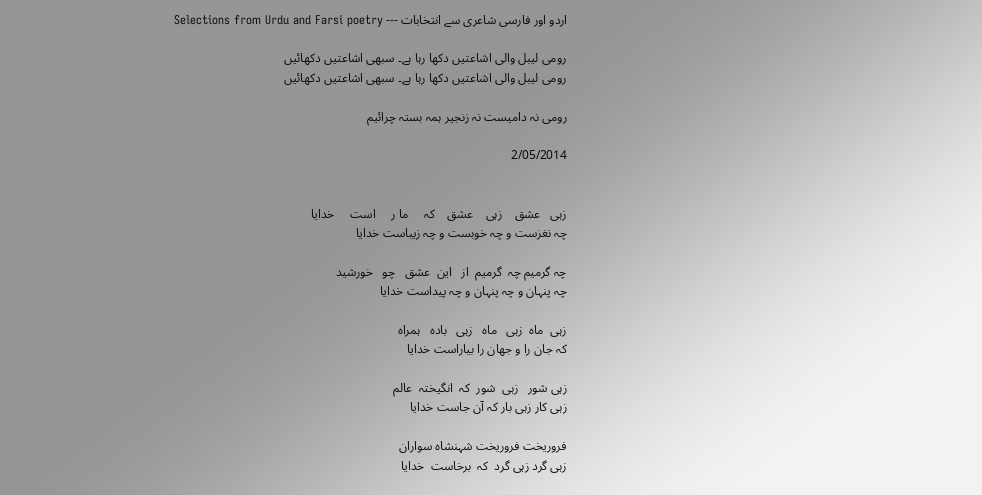اردو اور فارسی شاعری سے انتخابات --- Selections from Urdu and Farsi poetry

رومی لیبل والی اشاعتیں دکھا رہا ہے۔ سبھی اشاعتیں دکھائیں
رومی لیبل والی اشاعتیں دکھا رہا ہے۔ سبھی اشاعتیں دکھائیں

رومی نہ دامیست نہ زنجیر ہمہ بستہ چرائیم

2/05/2014


زہی   عشق    زہی    عشق    کہ     ما ر     است     خدایا
چہ نغزست و چہ خوبست و چہ زیباست خدایا

چہ گرمیم چہ  گرمیم  از   این  عشق   چو   خورشید
چہ پنہان و چہ پنہان و چہ پیداست خدایا

زہی  ماه  زہی   ماه   زہی   باده   ہمراه
کہ جان را و جهان را بیاراست خدایا

زہی شور   زہی  شور  کہ  انگیختہ  عالم
زہی کار زہی بار کہ آن جاست خدایا

فروریخت فروریخت شہنشاه سواران
زہی گرد زہی گرد  کہ  برخاست  خدایا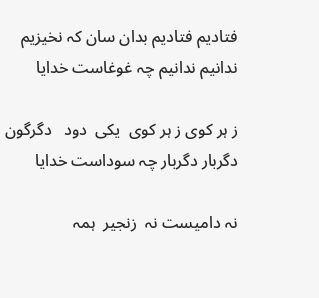فتادیم فتادیم بدان سان کہ نخیزیم
ندانیم ندانیم چہ غوغاست خدایا

ز ہر کوی ز ہر کوی  یکی  دود   دگرگون
دگربار دگربار چہ سوداست خدایا

نہ دامیست نہ  زنجیر  ہمہ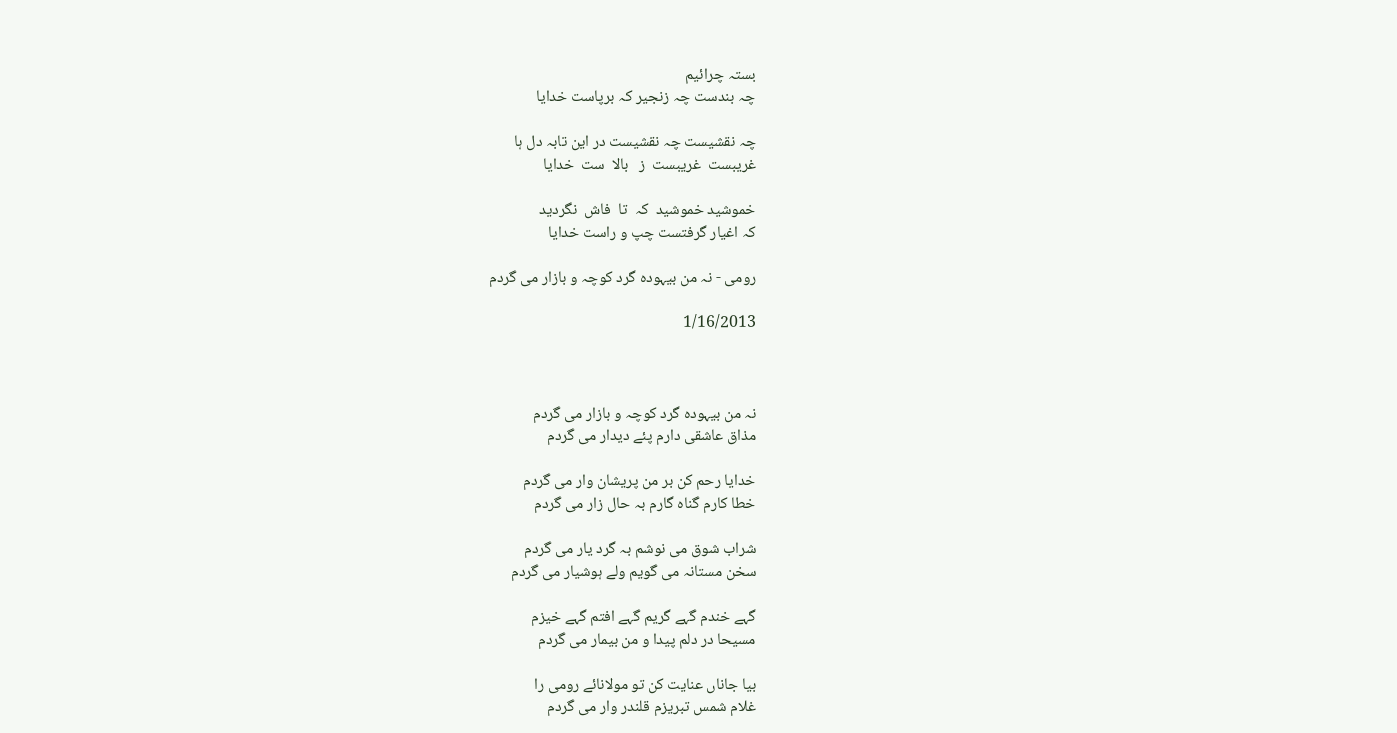بستہ چرائیم
چہ بندست چہ زنجیر کہ برپاست خدایا

چہ نقشیست چہ نقشیست در این تابہ دل‌ ہا
غریبست  غریبست  ز   بالا  ست  خدایا

خموشید خموشید  کہ  تا  فاش  نگردید
کہ اغیار گرفتست چپ و راست خدایا

رومی - نہ من بیہوده گرد کوچہ و بازار می گردم

1/16/2013



نہ من بیہودہ گرد کوچہ و بازار می گردم
مذاق عاشقی دارم پئے دیدار می گردم

خدایا رحم کن بر من پریشان وار می گردم
خطا کارم گناہ گارم بہ حال زار می گردم

شراب شوق می نوشم بہ گرد یار می گردم
سخن مستانہ می گویم ولے ہوشیار می گردم

گہے خندم گہے گریم گہے افتم گہے خیزم
مسیحا در دلم پیدا و من بیمار می گردم

بیا جاناں عنایت کن تو مولانائے رومی را
غلام شمس تبریزم قلندر وار می گردم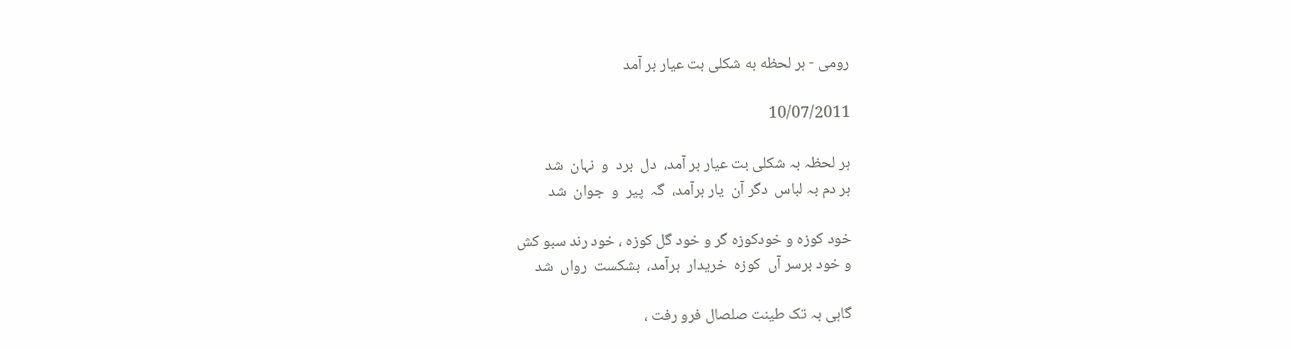رومی - ہر لحظه به شکلی بت عیار بر آمد

10/07/2011

ہر لحظہ بہ شکلی بت عیار بر آمد،  دل  برد  و  نہان  شد
ہر دم بہ لباس  دگر آن  یار برآمد،  گہ  پیر  و  جوان  شد

خود کوزہ و خودکوزہ گر و خود گل کوزہ ، خود رند سبو کش
و خود برسر آں  کوزہ  خریدار  برآمد،  بشکست  رواں  شد

گاہی بہ تک طینت صلصال فرو رفت ،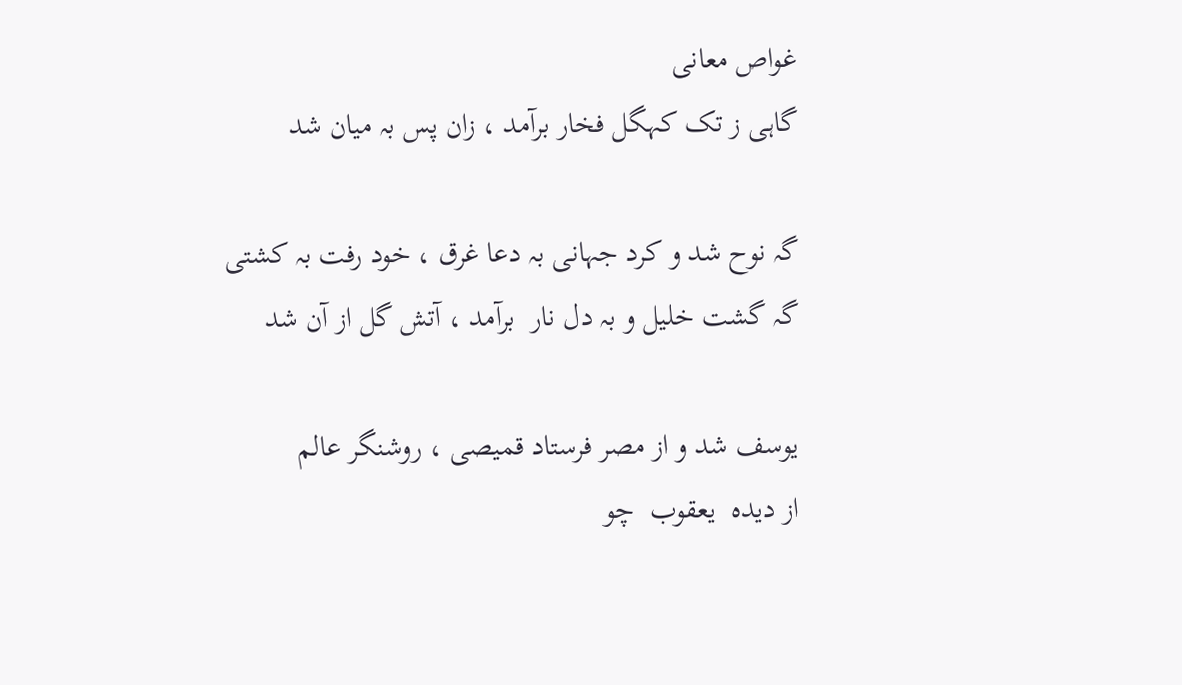غواص معانی
گاہی ز تک کہگل فخار برآمد ، زان پس بہ میان شد

گہ نوح شد و کرد جہانی بہ دعا غرق ، خود رفت بہ کشتی
گہ گشت خلیل و بہ دل نار  برآمد ، آتش گل از آن شد

یوسف شد و از مصر فرستاد قمیصی ، روشنگر عالم
از دیده  یعقوب  چو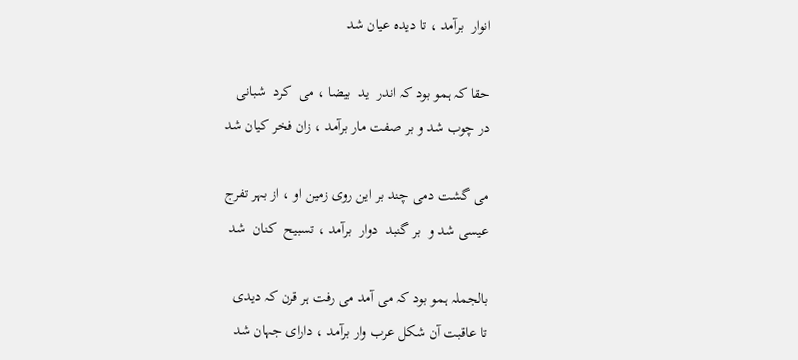انوار  برآمد ، تا دیده عیان شد

حقا کہ ہمو بود کہ اندر  ید  بیضا ، می  کرد  شبانی
در چوب شد و بر صفت مار برآمد ، زان فخر کیان شد

می گشت دمی چند بر این روی زمین او ، از بہر تفرج
عیسی شد و  بر گنبد  دوار  برآمد ، تسبیح  کنان  شد

بالجملہ ہمو بود کہ می آمد می رفت ہر قرن کہ دیدی
تا عاقبت آن شکل عرب وار برآمد ، دارای جہان شد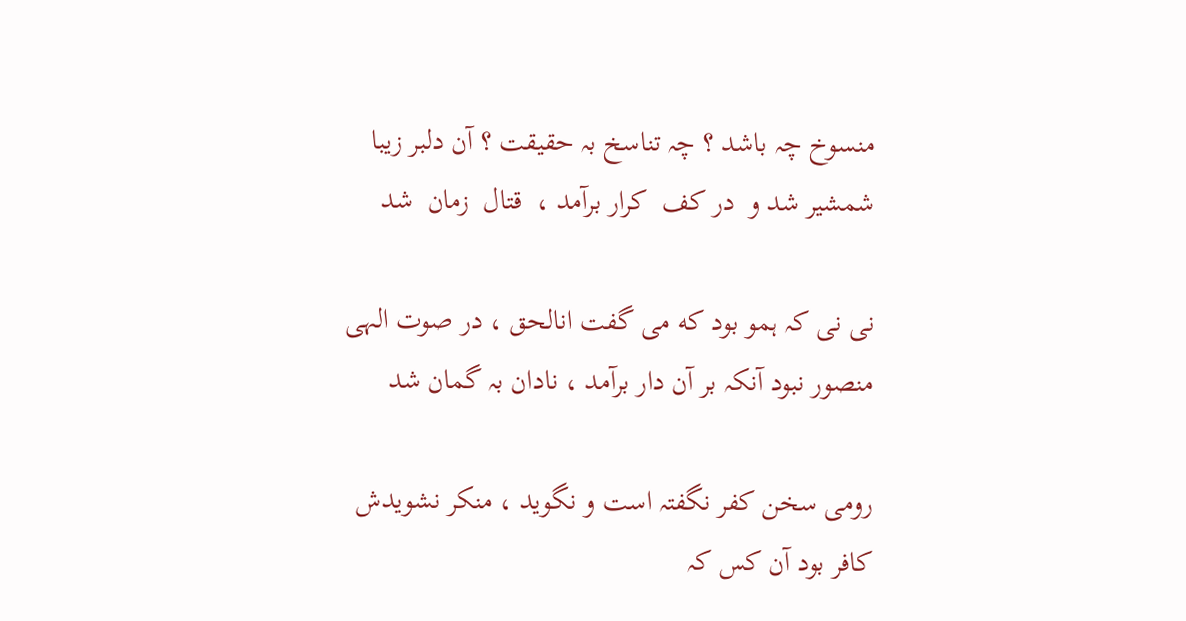منسوخ چہ باشد ؟ چہ تناسخ بہ حقیقت ؟ آن دلبر زیبا
شمشیر شد و  در کف  کرار برآمد ،  قتال  زمان  شد

نی نی کہ ہمو بود که می گفت انالحق ، در صوت الہی
منصور نبود آنکہ بر آن دار برآمد ، نادان بہ گمان شد

رومی سخن کفر نگفتہ است و نگوید ، منکر نشویدش
کافر بود آن کس کہ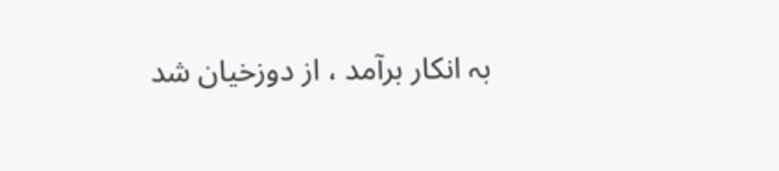بہ انکار برآمد ، از دوزخیان شد